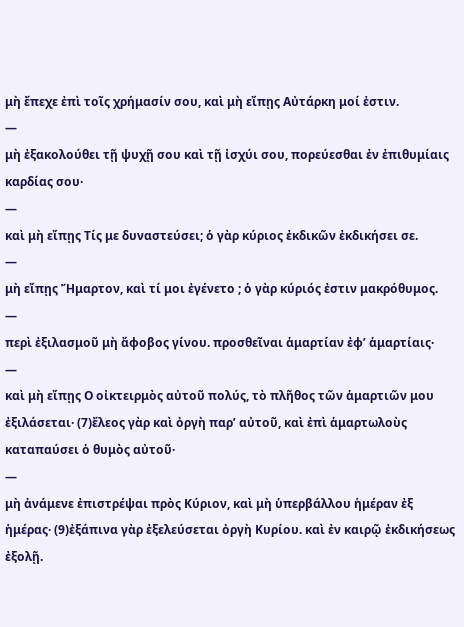μὴ ἔπεχε ἐπὶ τοῖς χρήμασίν σου, καὶ μὴ εἴπῃς Αὐτάρκη μοί ἐστιν.
—
μὴ ἐξακολούθει τῇ ψυχῇ σου καὶ τῇ ἰσχύι σου, πορεύεσθαι ἐν ἐπιθυμίαις καρδίας σου·
—
καὶ μὴ εἴπῃς Τίς με δυναστεύσει; ὁ γὰρ κύριος ἐκδικῶν ἐκδικήσει σε.
—
μὴ εἴπῃς Ἥμαρτον, καὶ τί μοι ἐγένετο ; ὁ γὰρ κύριός ἐστιν μακρόθυμος.
—
περὶ ἐξιλασμοῦ μὴ ἄφοβος γίνου. προσθεῖναι ἁμαρτίαν ἐφʼ ἁμαρτίαις·
—
καὶ μὴ εἴπῃς Ο οἰκτειρμὸς αὐτοῦ πολύς, τὸ πλῆθος τῶν ἁμαρτιῶν μου ἐξιλάσεται· (7)ἔλεος γὰρ καὶ ὀργὴ παρʼ αὐτοῦ, καὶ ἐπὶ ἁμαρτωλοὺς καταπαύσει ὁ θυμὸς αὐτοῦ·
—
μὴ ἀνάμενε ἐπιστρέψαι πρὸς Κύριον, καὶ μὴ ὑπερβάλλου ἡμέραν ἐξ ἡμέρας· (9)ἐξάπινα γὰρ ἐξελεύσεται ὀργὴ Κυρίου. καὶ ἐν καιρῷ ἐκδικήσεως ἐξολῇ.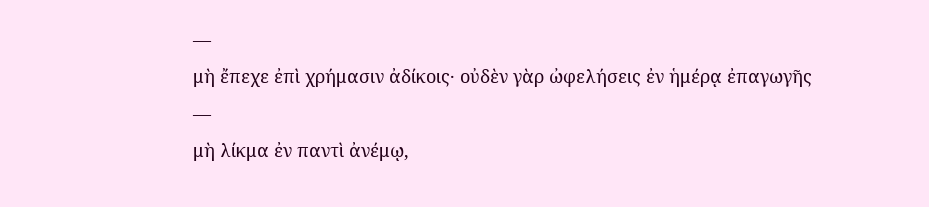—
μὴ ἔπεχε ἐπὶ χρήμασιν ἀδίκοις· οὐδὲν γὰρ ὠφελήσεις ἐν ἡμέρᾳ ἐπαγωγῆς
—
μὴ λίκμα ἐν παντὶ ἀνέμῳ,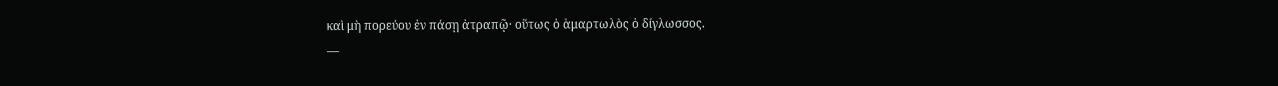καὶ μὴ πορεύου ἐν πάσῃ ἀτραπῷ· οὕτως ὁ ἁμαρτωλὸς ὁ δίγλωσσος.
—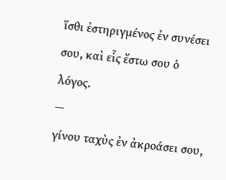ἵσθι ἐστηριγμένος ἐν συνέσει σου, καὶ εἷς ἔστω σου ὁ λόγος.
—
γίνου ταχὺς ἐν ἀκροάσει σου,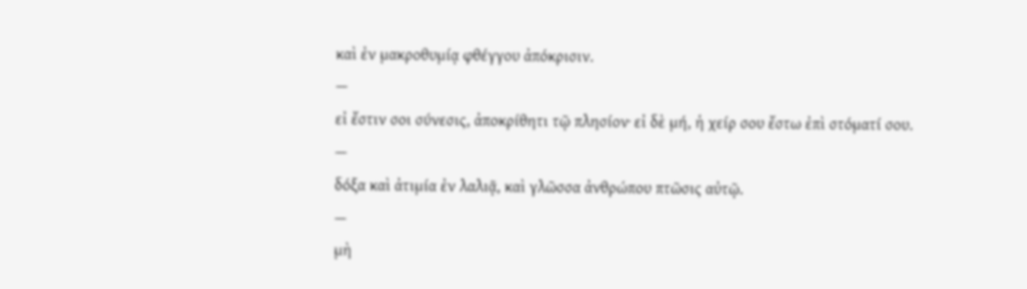καὶ ἐν μακροθυμίᾳ φθέγγου ἀπόκρισιν.
—
εἰ ἔστιν σοι σύνεσις, ἀποκρίθητι τῷ πλησίον· εἰ δὲ μή, ἡ χείρ σου ἔστω ἐπὶ στόματί σου.
—
δόξα καὶ ἀτιμία ἐν λαλιᾷ, καὶ γλῶσσα ἀνθρώπου πτῶσις αὐτῷ.
—
μὴ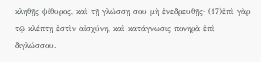κληθῇς ψίθυρος, καὶ τῇ γλώσσῃ σου μὴ ἐνεδρευθῇς· (17)ἐπὶ γὰρ τῷ κλέπτῃ ἐστὶν αἰσχύνη, καὶ κατάγνωσις πονηρὰ ἐπὶ διγλώσσου.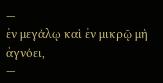—
ἐν μεγάλῳ καὶ ἐν μικρῷ μὴ ἀγνόει,
—